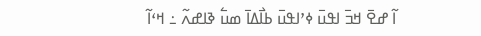ߊ߬ ߝߐ߫ ߞߏ߫ ߊߟߎ߫ ߦߴߊߟߎ߫ ߕߊ߯ߡߊ߫ ߘߎ߱ ߢߊߝߍ߬ ߸ ߞߵߊ߬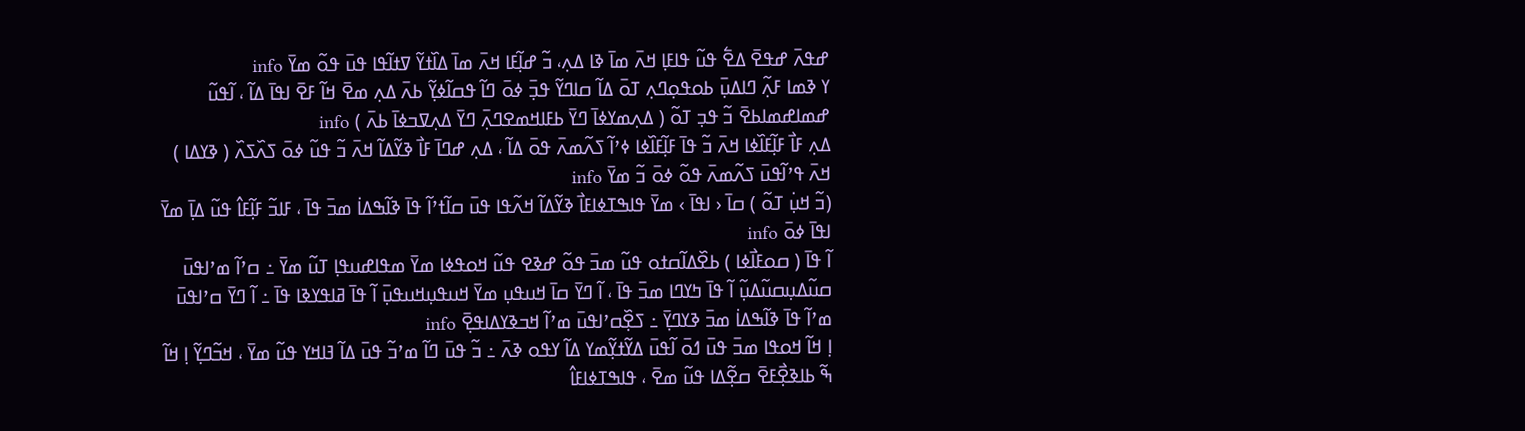ߝߟߍ߫ ߝߟߐ߫ ߡߐ߱ ߟߎ߬ ߟߊߓߊ߲ ߞߍ߫ ߘߊ߫ ߢߊ ߡߍ߲، ߏ߬ ߝߊ߲߬ߓߊ ߞߍ߫ ߘߊ߫ ߡߊ߰ߙߌ߬ ߜߙߊ߬ߟߊ ߟߎ߫ ߟߋ߬ ߘߌ߫ info
ߌ ߢߘߊ ߓߍ߲߬ ߣߊߡߎ߲߫ ߕߋߟߋ߲ߣߍ߲ ߠߋ߫ ߡߊ߬ ߛߊߣߌ߬ ߟߏ߲߫ ߦߋ߫ ߣߊ߬ ߟߛߊ߬ߦߌ߲߬ ߕߍ߫ ߡߍ߲ ߘߐ߫ ߞߊ߬ ߓߐ߫ ߊߟߊ߫ ߡߊ߬ ، ߊ߬ߟߎ߬ ߝߘߊߝߘߊߕߐ߫ ߏ߬ ߟߏ߲ ߠߋ߬ ( ߡߍ߲ߘߌߦߊ߫ ߣߌ߫ ߕߓߊߞߘߐߣߍ߲߫ ߣߌ߫ ߡߍ߲ߜߏߦߊ߫ ߕߍ߫ ) info
ߡߍ߲ ߓߊ߯ ߓߊ߲߬ߓߊ߰ߦߊ ߞߍ߫ ߏ߬ ߟߊ߫ ߓߊ߲߬ߓߊ߰ߦߊ ߦߴߊ߬ ߖߍ߬ߘߍ߫ ߟߋ߫ ߡߊ߬ ، ߡߍ߲ ߝߣߊ߫ ߓߊ߯ ߢߌ߬ߡߊ߬ ߞߍ߫ ߏ߬ ߟߎ߬ ߦߋ߫ ߖߍ߰ߖߍ߰ ( ߢߌߡߊ ) ߞߍ߫ ߟߴߊ߬ߟߎ߫ ߖߍ߬ߘߍ߫ ߟߋ߬ ߦߋ߫ ߏ߬ ߘߌ߫ info
(ߏ߬ ߞߎ߲߭ ߠߋ߬ ) ߛߊ߫ ‹ ߊߟߊ߫ › ߘߌ߫ ߟߊߒߠߦߊߓߊ߯ ߢߌ߬ߡߊ߬ ߞߍ߬ߟߊ ߟߎ߫ ߛߊ߬ߙߴߊ߬ ߟߊ߫ ߢߊ߬ߒߡߊ߭ ߘߏ߫ ߟߊ߫ ، ߓߊߏ߬ ߓߊ߲߬ߓߊ߮ ߟߎ߬ ߡߊ߲߫ ߘߌ߫ ߊߟߊ߫ ߦߋ߫ info
ߊ߬ ߟߊ߫ ( ߛߋߓߊ߯ߦߊ ) ߕߐ߰ߡߊ߬ߛߙߋ ߟߎ߬ ߘߏ߫ ߟߋ߬ ߝߢߐ ߟߎ߬ ߞߋߟߦߊ ߘߌ߫ ߘߟߊߝߎߟߊ߲ ߠߎ߬ ߘߌ߫ ߸ ߛߴߊ߬ ߘߴߊߟߎ߫ ߛߎ߬ߡߎ߲ߛߎ߬ߡߎ߲߬ ߊ߬ ߟߊ߫ ߤߌߣߊ ߘߏ߫ ߟߊ߫ ، ߊ߬ ߣߌ߫ ߛߊ߫ ߞߎߟߎ߲ ߘߌ߫ ߞߎߟߎ߲ߞߎߟߎ߲߫ ߊ߬ ߟߊ߫ ߥߊߟߌߢߊ ߟߊ߫ ߸ ߊ߬ ߣߌ߫ ߛߴߊߟߎ߫ ߘߴߊ߬ ߟߊ߫ ߢߊ߬ߒߡߊ߭ ߘߏ߫ ߢߌߣߌ߲߫ ߸ ߖߐ߲߰ߛߴߊߟߎ߫ ߘߴߊ߬ ߞߏߢߌߡߊߟߐ߲߫ info
ߊ߲ ߞߊ߬ ߞߋߟߊ ߘߏ߫ ߟߎ߫ ߗߋ߫ ߊ߬ߟߎ߫ ߡߌ߬ߙߌ߲߬ߘߌ ߡߊ߬ ߌߟߋ ߢߍ߫ ߸ ߏ߬ ߟߎ߫ ߣߊ߬ ߘߴߏ߬ ߟߎ߫ ߡߊ߬ ߔߊߞߌ ߟߎ߬ ߘߌ߫ ، ߞߏ߬ߣߌ߲߬ ߊ߲ ߞߊ߬ ߒ߬ ߕߊߢߐ߲߯ߓߐ߫ ߛߐ߲߬ߡߊ ߟߎ߬ ߘߐ߫ ، ߟߊߒߠߦߊߓߊ߮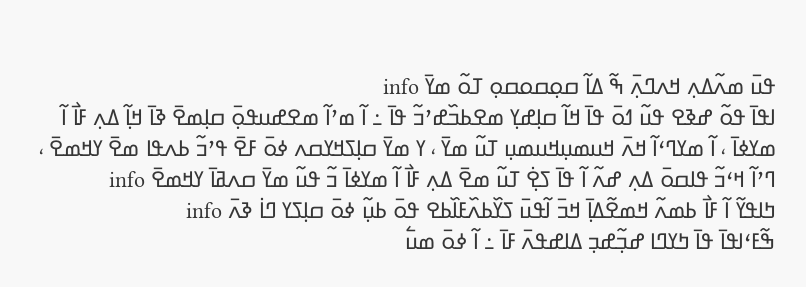ߟߎ߫ ߘߍ߬ߡߍ߲ ߞߍߣߍ߲߫ ߒ߬ ߡߊ߬ ߛߋ߲ߛߋߛߋ߲ ߠߋ߬ ߘߌ߫ info
ߊߟߊ߫ ߟߋ߬ ߝߢߐ ߟߎ߬ ߗߋ߫ ߟߊ߫ ߞߊ߬ ߛߊ߲ߝߌ߲ ߘߐߕߏ߰ߝߴߏ߬ ߟߊ߫ ߸ ߊ߬ ߘߴߊ߬ ߘߐߝߎߟߋ߲߫ ߛߊ߲ߘߐ߫ ߢߊ߫ ߞߊ߲߬ ߡߍ߲ ߓߊ߯ ߊ߬ ߘߌߦߊ߫ ، ߊ߬ ߘߌߣߵߊ߬ ߞߍ߫ ߞߎߘߎ߲ߞߎߘߎ߲ ߠߎ߬ ߘߌ߫ ، ߌ ߘߌ߫ ߛߊ߲ߖߞߌߛߍ ߦߋ߫ ߓߐ߫ ߟߴߏ߬ ߕߍߟߊ ߘߐ߫ ߌߞߘߐ߫ ، ߣߴߊ߬ ߞߵߏ߬ ߟߊߛߋ߫ ߡߍ߲ ߝߍ߬ ߊ߬ ߟߊ߫ ߖߐ߲߭ ߠߎ߬ ߘߐ߫ ߡߍ߲ ߓߊ߯ ߊ߬ ߘߌߦߊ߫ ߏ߬ ߟߎ߬ ߘߌ߫ ߛߍߥߊ߫ ߌߞߘߐ߫ info
ߤߊߟߌ߬ ߊ߬ ߓߊ߯ ߕߘߍ߬ ߞߘߐ߬ߡߊ߲߫ ߞߏ߫ ߊ߬ߟߎ߫ ߖߌ߰ߕߍ߰ߓߊ߰ߕߐ ߟߋ߫ ߕߎ߲߬ ߦߋ߫ ߛߊ߲ߖߌ ߣߊ߭ ߢߍ߫ info
ߒ߬ߓߵߊߟߊ߫ ߟߊ߫ ߤߌߣߊ ߝߏ߲߬ߝߏ߲ ߡߊߝߟߍ߫ ߓߊ߫ ߸ ߊ߬ ߦߋ߫ ߘߎ߱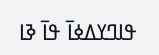ߟߊߣߌߡߦߊ߫ ߟߊ߫ ߢߊ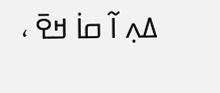ߡߍ߲ ߊ߬ ߛߊ߭ ߞߐ߫ ،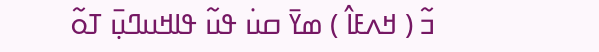ߏ߬ ( ߞߍߓߊ߮ ) ߘߌ߫ ߛߎ߭ ߟߎ߬ ߟߊߞߎߣߎ߲߫ ߠߋ߬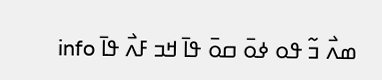ߘߍ߯ ߏ߬ ߟߋ ߦߋ߫ ߛߋ߫ ߟߊ߫ ߞߏ ߓߍ߯ ߟߊ߫ info